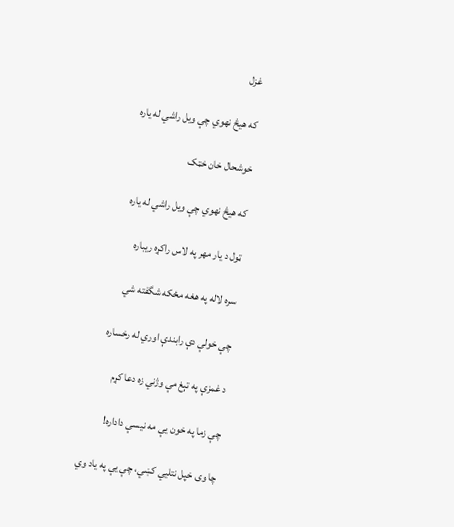غزل

که هيڅ نهوي چې ويل راشي له ياره

خوشحال خان خټک

که هيڅ نهوي چې ويل راشي له ياره

ټول د يار مهر په لاس راکړه ريباره

سره لاله په هغه مځکه شگفته شي

چې خولې دې رابندې اوري له رخساره

د غمزې په تېغ مې وژني زه دعا کړم

چې زما په خون يې مه نيسې داداره!

چا وی خپل نتليي کښي، چې يې په ياد وي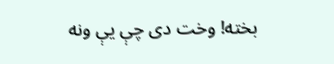بخته! وخت دی چې يې ونه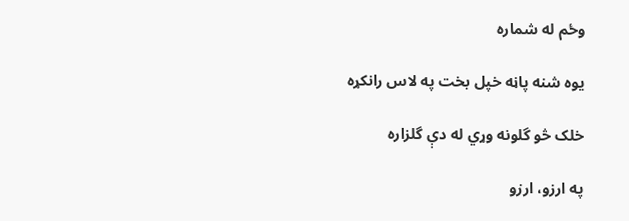وځم له شماره

يوه شنه پاڼه خپل بخت په لاس رانکړه

خلک څو گلونه وړي له دې گلزاره

په ارزو، ارزو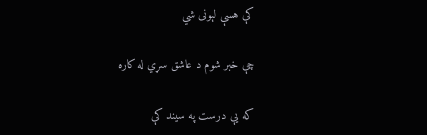کې هسې لېونی شي

چې خبر شوم د عاشق سړي له کاره

که يې درست په سيند کې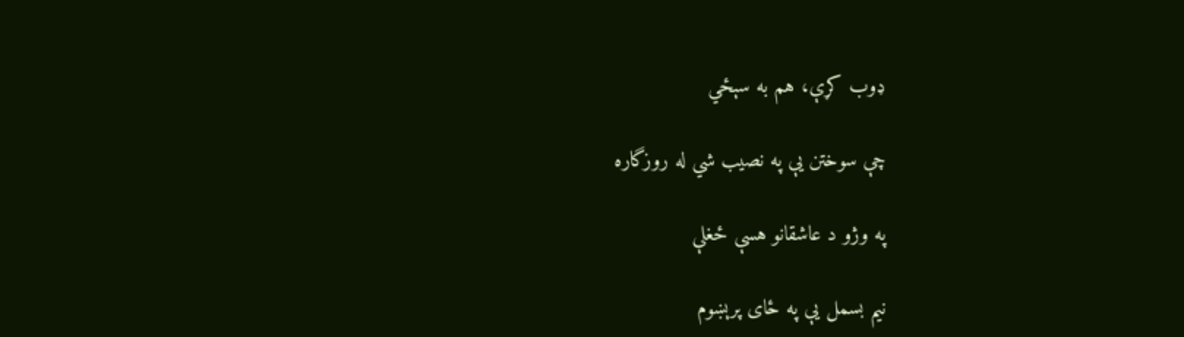ډوب کړې، هم به سېځي

چې سوختن يې په نصيب شي له روزگاره

په وژو د عاشقانو هسې ځغلې

نيم بسمل يې په ځای پرېښوم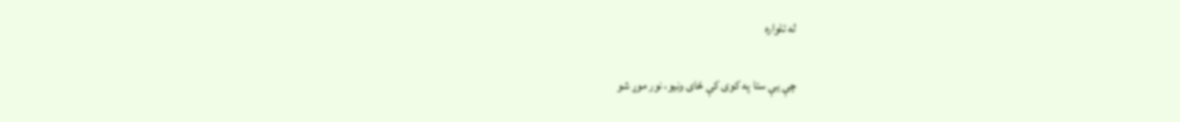له تلواره

چې يې ستا په کوی کې ځای ونيو، نور موړ شو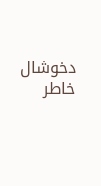دخوشال خاطر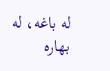له باغه، له بهاره